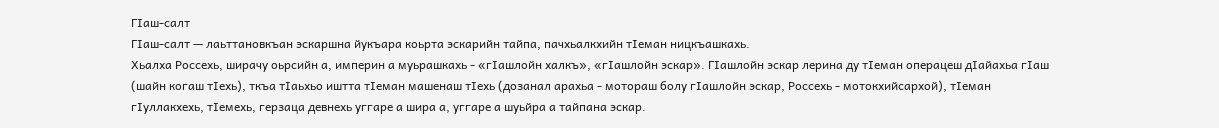ГӀаш-салт
ГӀаш-салт — лаьттановкъан эскаршна йукъара коьрта эскарийн тайпа, пачхьалкхийн тӀеман ницкъашкахь.
Хьалха Россехь, ширачу оьрсийн а, империн а муьрашкахь - «гӀашлойн халкъ», «гӀашлойн эскар». ГӀашлойн эскар лерина ду тӀеман операцеш дӀайахьа гӀаш (шайн когаш тӀехь), ткъа тӀаьхьо иштта тӀеман машенаш тӀехь (дозанал арахьа - мотораш болу гӀашлойн эскар, Россехь - мотокхийсархой), тӀеман гӀуллакхехь, тӀемехь, герзаца девнехь уггаре а шира а, уггаре а шуьйра а тайпана эскар.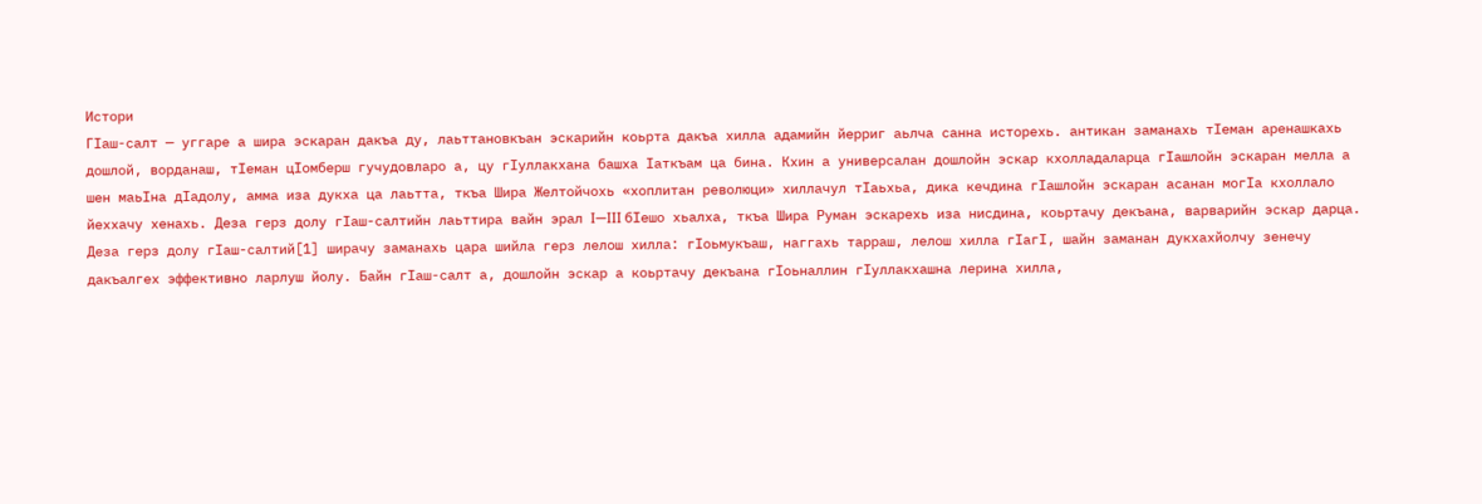Истори
ГӀаш-салт — уггаре а шира эскаран дакъа ду, лаьттановкъан эскарийн коьрта дакъа хилла адамийн йерриг аьлча санна исторехь. антикан заманахь тӀеман аренашкахь дошлой, ворданаш, тӀеман цӀомберш гучудовларо а, цу гӀуллакхана башха Ӏаткъам ца бина. Кхин а универсалан дошлойн эскар кхолладаларца гӀашлойн эскаран мелла а шен маьӀна дӀадолу, амма иза дукха ца лаьтта, ткъа Шира Желтойчохь «хоплитан революци» хиллачул тӀаьхьа, дика кечдина гӀашлойн эскаран асанан могӀа кхоллало йеххачу хенахь. Деза герз долу гӀаш-салтийн лаьттира вайн эрал I—III бӀешо хьалха, ткъа Шира Руман эскарехь иза нисдина, коьртачу декъана, варварийн эскар дарца. Деза герз долу гӀаш-салтий[1] ширачу заманахь цара шийла герз лелош хилла: гӀоьмукъаш, наггахь тарраш, лелош хилла гӀагӀ, шайн заманан дукхахйолчу зенечу дакъалгех эффективно ларлуш йолу. Байн гӀаш-салт а, дошлойн эскар а коьртачу декъана гӀоьналлин гӀуллакхашна лерина хилла,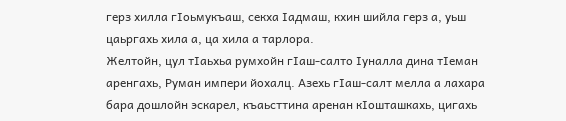герз хилла гӀоьмукъаш, секха Ӏадмаш, кхин шийла герз а, уьш цаьргахь хила а, ца хила а тарлора.
Желтойн, цул тӀаьхьа румхойн гӀаш-салто Ӏуналла дина тӀеман аренгахь, Руман импери йохалц. Азехь гӀаш-салт мелла а лахара бара дошлойн эскарел, къаьсттина аренан кӀошташкахь, цигахь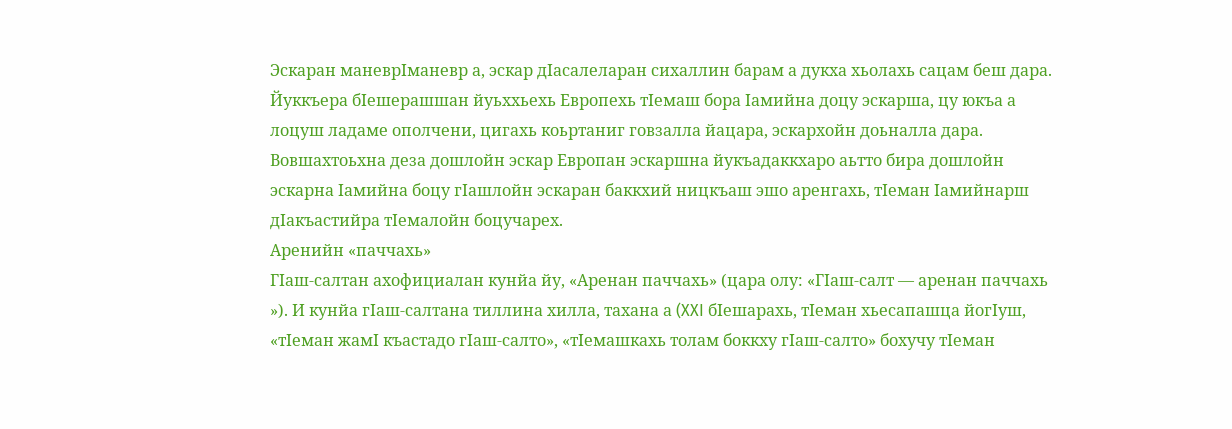Эскаран маневрӀманевр а, эскар дӀасалеларан сихаллин барам а дукха хьолахь сацам беш дара.
Йуккъера бӀешерашшан йуьххьехь Европехь тӀемаш бора Ӏамийна доцу эскарша, цу юкъа а лоцуш ладаме ополчени, цигахь коьртаниг говзалла йацара, эскархойн доьналла дара. Вовшахтоьхна деза дошлойн эскар Европан эскаршна йукъадаккхаро аьтто бира дошлойн эскарна Ӏамийна боцу гӀашлойн эскаран баккхий ницкъаш эшо аренгахь, тӀеман Ӏамийнарш дӀакъастийра тӀемалойн боцучарех.
Аренийн «паччахь»
ГӀаш-салтан ахофициалан кунйа йу, «Аренан паччахь» (цара олу: «ГӀаш-салт — аренан паччахь »). И кунйа гӀаш-салтана тиллина хилла, тахана а (XXI бӀешарахь, тӀеман хьесапашца йогӀуш, «тӀеман жамӀ къастадо гӀаш-салто», «тӀемашкахь толам боккху гӀаш-салто» бохучу тӀеман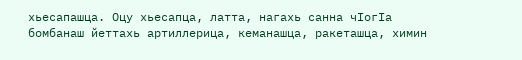хьесапашца. Оцу хьесапца, латта, нагахь санна чӀогӀа бомбанаш йеттахь артиллерица, кеманашца, ракеташца, химин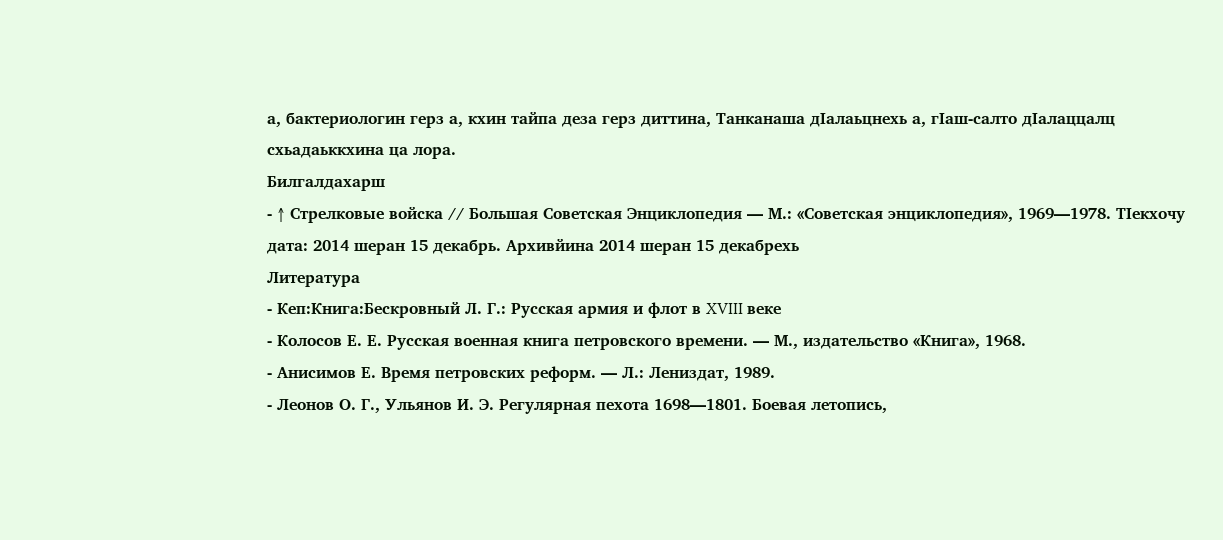а, бактериологин герз а, кхин тайпа деза герз диттина, Танканаша дӀалаьцнехь а, гӀаш-салто дӀалаццалц схьадаьккхина ца лора.
Билгалдахарш
- ↑ Стрелковые войска // Большая Советская Энциклопедия — М.: «Советская энциклопедия», 1969—1978. ТӀекхочу дата: 2014 шеран 15 декабрь. Архивйина 2014 шеран 15 декабрехь
Литература
- Кеп:Книга:Бескровный Л. Г.: Русская армия и флот в XVIII веке
- Колосов Е. Е. Русская военная книга петровского времени. — М., издательство «Книга», 1968.
- Анисимов Е. Время петровских реформ. — Л.: Лениздат, 1989.
- Леонов О. Г., Ульянов И. Э. Регулярная пехота 1698—1801. Боевая летопись,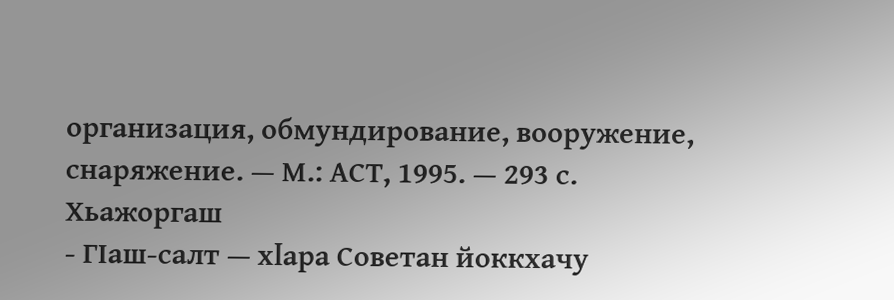организация, обмундирование, вооружение, снаряжение. — М.: АСТ, 1995. — 293 с.
Хьажоргаш
- ГӀаш-салт — хӏара Советан йоккхачу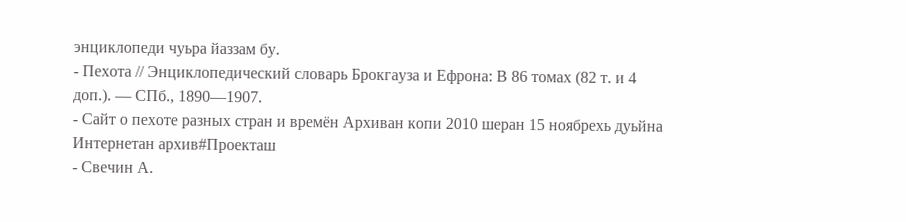энциклопеди чуьра йаззам бу.
- Пехота // Энциклопедический словарь Брокгауза и Ефрона: В 86 томах (82 т. и 4 доп.). — СПб., 1890—1907.
- Сайт о пехоте разных стран и времён Архиван копи 2010 шеран 15 ноябрехь дуьйна Интернетан архив#Проекташ
- Свечин А.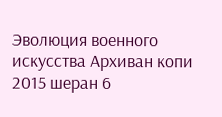Эволюция военного искусства Архиван копи 2015 шеран 6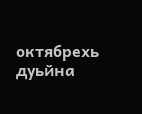октябрехь дуьйна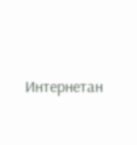Интернетан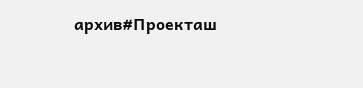архив#Проекташ